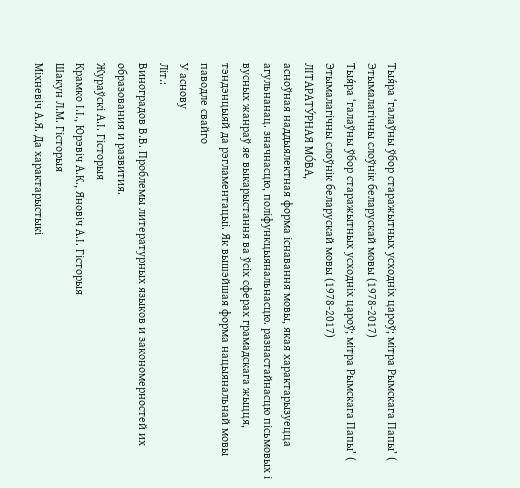Тыя́ра ‘галаўны ўбор старажытных усходніх цароў; мітра Рымскага Папы’ (
Этымалагічны слоўнік беларускай мовы (1978-2017)
Тыя́ра ‘галаўны ўбор старажытных усходніх цароў; мітра Рымскага Папы’ (
Этымалагічны слоўнік беларускай мовы (1978-2017)
ЛІТАРАТУ́РНАЯ МО́ВА,
асноўная наддыялектная форма існавання мовы, якая характарызуецца агульнанац. значнасцю, поліфункцыянальнасцю. разнастайнасцю пісьмовых і вусных жанраў яе выкарыстання ва ўсіх сферах грамадскага жыцця, тэндэнцыяй да рэгламентацыі. Як вышэйшая форма нацыянальнай мовы паводле свайго
У аснову
Літ.:
Виноградов В.В. Проблемы литературных языков и закономерностей их образования и развития.
Жураўскі А.І. Гісторыя
Крамко І.І., Юрэвіч А.К., Яновіч А.І. Гісторыя
Шакун Л.М. Гісторыя
Міхневіч А.Я. Да характарыстыкі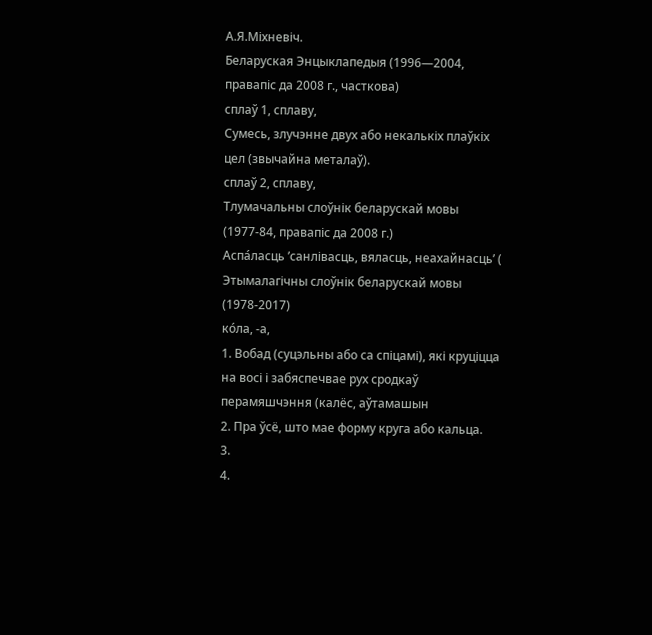А.Я.Міхневіч.
Беларуская Энцыклапедыя (1996—2004, правапіс да 2008 г., часткова)
сплаў 1, сплаву,
Сумесь, злучэнне двух або некалькіх плаўкіх цел (звычайна металаў).
сплаў 2, сплаву,
Тлумачальны слоўнік беларускай мовы (1977-84, правапіс да 2008 г.)
Аспа́ласць ’санлівасць, вяласць, неахайнасць’ (
Этымалагічны слоўнік беларускай мовы (1978-2017)
ко́ла, -а,
1. Вобад (суцэльны або са спіцамі), які круціцца на восі і забяспечвае рух сродкаў перамяшчэння (калёс, аўтамашын
2. Пра ўсё, што мае форму круга або кальца.
3.
4.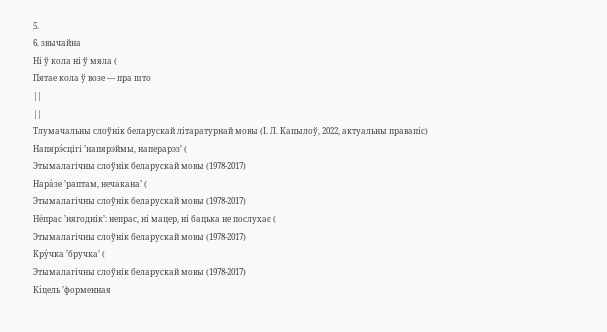5.
6. звычайна
Ні ў кола ні ў мяла (
Пятае кола ў возе — пра што
||
||
Тлумачальны слоўнік беларускай літаратурнай мовы (І. Л. Капылоў, 2022, актуальны правапіс)
Напярэ́сцігі ’напярэймы, наперарэз’ (
Этымалагічны слоўнік беларускай мовы (1978-2017)
Нара́зе ’раптам, нечакана’ (
Этымалагічны слоўнік беларускай мовы (1978-2017)
Не́прас ’нягоднік’: непрас, ні мацер, ні бацька не послухає (
Этымалагічны слоўнік беларускай мовы (1978-2017)
Кру́чка ’бручка’ (
Этымалагічны слоўнік беларускай мовы (1978-2017)
Кі́цель ’форменная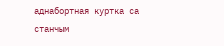аднабортная куртка са станчым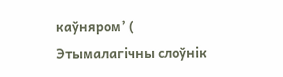каўняром’ (
Этымалагічны слоўнік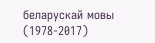беларускай мовы (1978-2017)